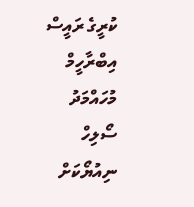ކުރީގެ ރައީސް އިބްރާހީމް މުހައްމަދު ސޯލިހް ނިއުޔޯކަށް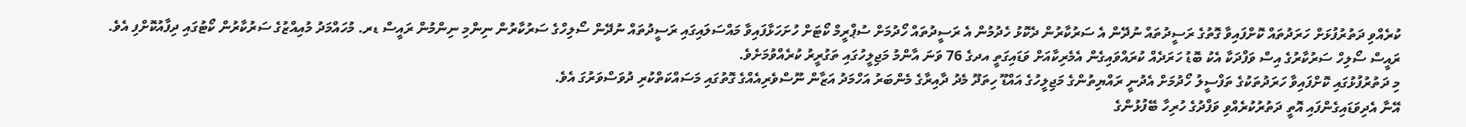ކުރެއްވި ދަތުރުފުޅަށް ހަރަދުތައް ކޮށްފައިވާ ގޮތުގެ ރަސީދުތައް ނުދޭން އެ ސަރުކާރުން ދެކޮޅު ހެދުމުން އެ ރަސީދުތައް ހޯދުމަށް ސުޕްރީމް ކޯޓަށް ހުށަހަޅާފައިވާ މައްސަލައިގައި ރަސީދުތައް ނުދޭން ސޯލިހްގެ ސަރުކާރުން ނިންމި ނިންމުން ރައީސް ޑރ. މުހައްމަދު މުއިއްޒުގެ ސަރުކާރުން ކޯޓުގައި ދިފާއުކޮށްފި އެވެ.
ރައީސް ސޯލިހް ސަރުކާރުގެ އިސް ވަފްދަކާ އެކު ބޮޑު ހަރަދެއް ކުރައްވައިގެން އެމެރިކާއަށް ވަޑައިގަތީ އދގެ 76 ވަނަ އާންމު މަޖިލީހުގައި ތަގުރީރު ކުރެއްވުމަށެވެ.
މި ދަތުރުފުޅުގައި ކޮށްފައިވާ ހަރަދުތަކުގެ ތަފްސީލު ހޯދުމަށް އެދުނީ ރައްޔިތުންގެ މަޖިލީހުގެ އައްޑޫ ހިތަދޫ މެދު ދާއިރާގެ މެންބަރު އަހްމަދު އަޒާން ނޫސްވެރިއެއްގެ ގޮތުގައި މަސައްކަތްކުރި ދުވަސްވަރުގަ އެވެ.
އޭނާ އެދިވަޑައިގެންފައި އޮތީ ދަތުރުކުރެއްވި ވަފްދުގެ ހުރިހާ ބޭފުޅުންގެ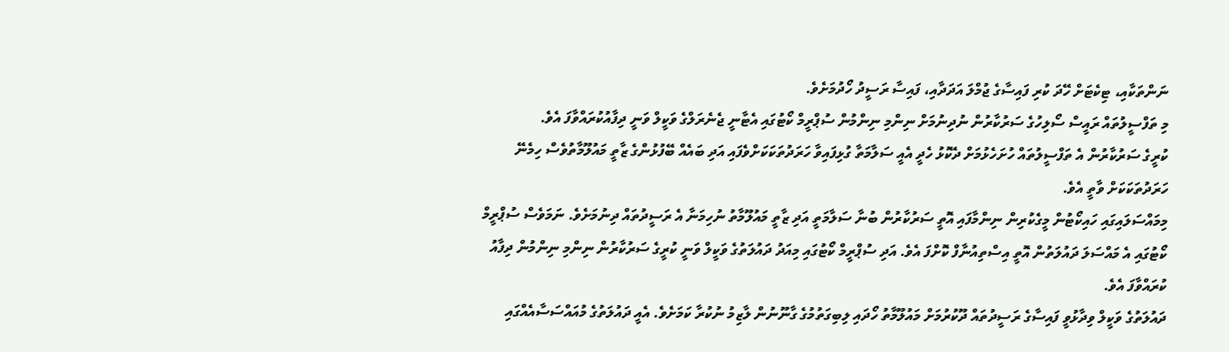ނަންތަކާއި، ޓިކެޓަށް ހޭދަ ކުރި ފައިސާގެ ޖުމްލަ އަދަދާއި، ފައިސާ ރަސީދު ހޯދުމަށެވެ.
މި ތަފްސީލުތައް ރައީސް ސޯލިހުގެ ސަރުކާރުން ނުދިނުމަށް ނިންމި ނިންމުން ސުޕްރީމް ކޯޓުގައި އެޓާނީ ޖެނެރަލްގެ ވަކީލް ވަނީ ދިފާއުކުރައްވާފަ އެވެ.
ކުރީގެ ސަރުކާރުން އެ ތަފްސީލުތައް ހުށަހެޅުމަށް ދެކޮޅު ހެދީ އެއީ ސަލާމަތާ ގުޅިފައިވާ ހަރަދުތަކަކަށްވެފައި އަދި ބައެއް ބޭފުޅުންގެ ޒާތީ މައުލޫމާތުވެސް ހިމެނޭ ހަރަދުތަކަކަށް ވާތީ އެވެ.
މިމައްސަލައިގައި ހައިކޯޓުން މީގެކުރިން ނިންމާފައި އޮތީ ސަރުކާރުން ބުނާ ސަލާމަތީ އަދި ޒާތީ މައުލޫމާތު ނުހިމަނާ އެ ރަސީދުތައް ދިނުމަށެވެ. ނަމަވެސް ސުޕްރީމް ކޯޓުގައި އެ މައްސަލަ ދައުލަތުން އޮތީ އިސްތިއުނާފް ކޮށްފަ އެވެ. އަދި ސުޕްރީމް ކޯޓުގައި މިއަދު ދައުލަތުގެ ވަކީލް ވަނީ ކުރީގެ ސަރުކާރުން ނިންމި ނިންމުން ދިފާއު ކުރައްވާފަ އެވެ.
ދައުލަތުގެ ވަކީލް ވިދާޅުވީ ފައިސާގެ ރަސީދުތައް ދޫކުރުމަށް މައުލޫމާތު ހޯދައި ލިބިގަތުމުގެ ގާނޫނުން ލާޒިމު ނުކުރާ ކަމަށެވެ. އެއީ ދައުލަތުގެ މުއައްސަސާއެއްގައި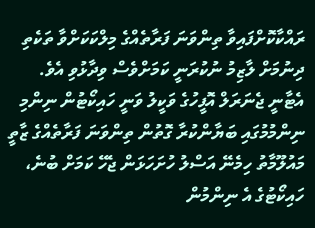ރައްކާކޮށްފައިވާ ތިންވަނަ ފަރާތެއްގެ މިލްކަކަށްވާ ތަކެތި ދިނުމަށް ލާޒިމު ނުކުރަނީ ކަމަށްވެސް ވިދާޅުވި އެވެ.
އެޓާނީ ޖެނަރަލް އޮފީހުގެ ވަކީލު ވަނީ ހައިކޯޓުން ނިންމި ނިންމުމުގައި ބަޔާންކުރާ ގޮތުން ތިންވަނަ ފަރާތެއްގެ ޒާތީ މައުލޫމާތު ހިމެނޭ އަސްލު ހުށަހަޅަން ޖެހޭ ކަމަށް ބުނެ، ހައިކޯޓުގެ އެ ނިންމުން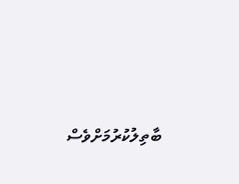ބާތިލުކުރުމަށްވެސް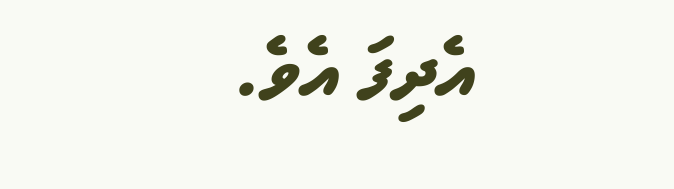އެދިފަ އެވެ.